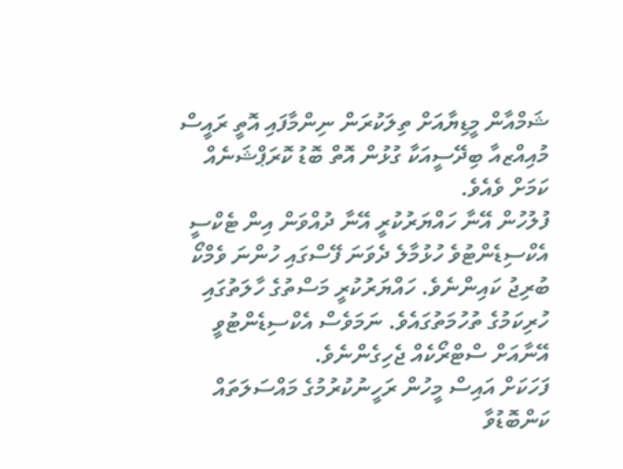ޝަމްއާން މީޑިޔާއަށް ތިލަކުރަން ނިންމާފައި އޮތީ ރައީސް މުއިއްޒއާ ބިދޭސީއަކާ ގުޅުން އޮތް ބޮޑު ކޮރަޕްޝަނެއް ކަމަށް ވެއެވެ.
ފުލުހުން އޭނާ ހައްޔަރުކުރީ އޭނާ ދުއްވަން އިން ޓެކްސީ އެކްސިޑެންޓުވެ ހުޅުމާލެ ދެވަނަ ފޭސްގައި ހުންނަ ވެމްކޯ ބުރިޖު ކައިންނެވެ. ހައްޔަރުކުރީ މަސްތުގެ ހާލަތުގައި ހުރިކަމުގެ ތުހުމަތުގައެވެ. ނަމަވެސް އެކްސިޑެންޓުވީ އޭނާއަށް ސްޓްރޯކެއް ޖެހިގެންނެވެ.
ފަހަކަށް އައިސް މީހުން ރަހީނުކުރުމުގެ މައްސަލަތައް ކަންބޮޑުވާ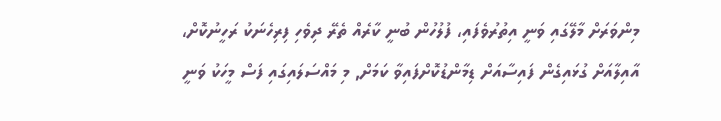މިންވަރަށް މާލޭގައި ވަނީ އިތުރުވެފައި، ފުލުހުން ބުނީ ކާރެއް ތެރޭ ދިވެހި ފިރިހެނަކު ރަހީނުކޮށް، އާއިލާއަށް ގުޅައިގެން ފައިސާއަށް ޑިމާންޑުކޮށްފައިވާ ކަމަށް, މި މައްސަލައިގައި ފަސް މީހަކު ވަނީ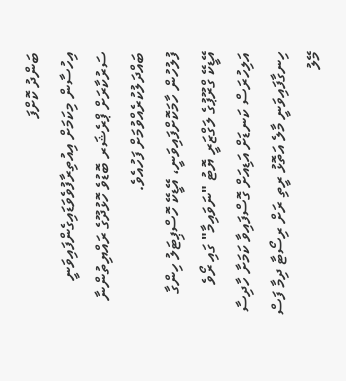ބަންދު ކޮށްފަ
އިހުސާން މިކަމަށް އިއުތިރާފުވެވަޑައިގެންފައިވަނީ ސަރުކާރަށް ޕްރެޝަރ ބޮޑުވެ ހޮޅުދޫގެ ރައްޔިތުންނާ ބައްދަލުކުރެއްވުމަށް ފަހުއެވެ.
ފުލުހުން ހާމަކޮށްފައިވަނީ، އޭޑީކޭ ހޮސްޕިޓަލު ހިންގާ އޭޑީކޭ ގްރޫޕުގެ ލަގްޒަރީ ޔޮޓު "ނަވައިމާ" ގައި ރޯވެ އަލިހުރަސް ކަނޑަށް އަޑިއަށް ގޮސްފައިވާ ކަމަށާ ހާދިސާ ހިނގާފައިވަނީ މާލެ އަތޮޅު ރީތި ރަށް ރިސޯޓާ ދިމާ ފަސް މޭލު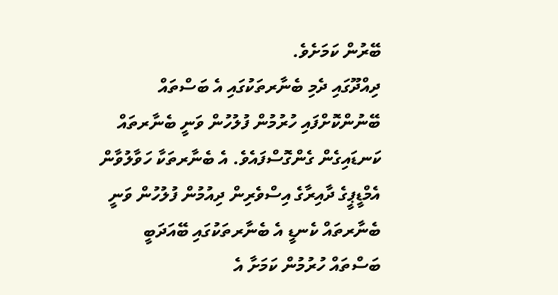ބޭރުން ކަމަށެވެ.
ދިއްދޫގައި ދެމި ބެނާރތަކުގައި އެ ބަސްތައް ބޭނުންކޮށްފައި ހުރުމުން ފުލުހުން ވަނީ ބެނާރތައް ކަނޑައިގެން ގެންގޮސްފައެވެ. އެ ބެނާރތަކާ ހަވާލުވާން އެމްޑީޕީގެ ދާއިރާގެ އިސްވެރިން ދިއުމުން ފުލުހުން ވަނީ ބެނާރތައް ކެނޑީ އެ ބެނާރތަކުގައި ބޭއަދަބީ ބަސްތައް ހުރުމުން ކަމަށާ އެ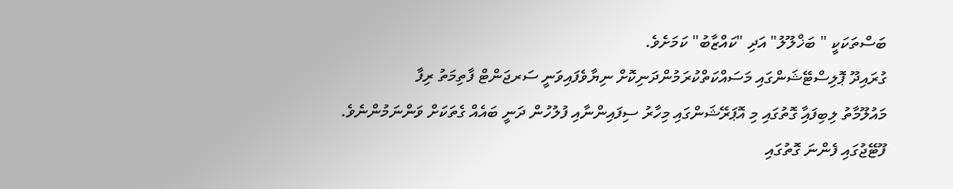ބަސްތަކަކީ " ބަޚްލޫލު" އަދި "ކައްޒާބު" ކަމަށެވެ.
ގުރައިދޫ ޕޮލިސްޓޭޝަންގައި މަސައްކަތްކުރަމުންދަނިކޮށް ނިޔާވެފައިވަނީ ސަރޖަންޓް ފާތިމަތު ރިފާ
މައުލޫމާތު ލިބިފައިާ ގޮތުގައި މި އޮޕަރޭޝަންގައި މިހާރު ސިފައިންނާއި ފުލުހުން ދަނީ ބައެއް ގެތަކަށް ވަންނަމުންނެވެ.
ފޫޓޭޖުގައި ފެންނަ ގޮތުގައި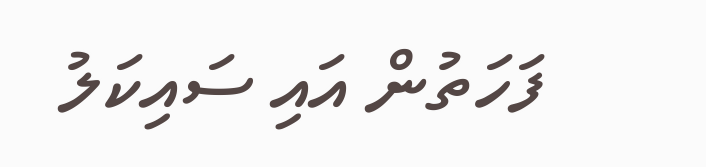ފަހަތުން އައި ސައިކަލު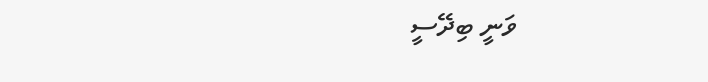ވަނީ ބިދޭސީ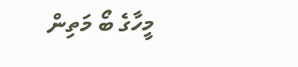މީހާގެ ބޯ މަތިން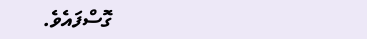ގޮސްފައެވެ.